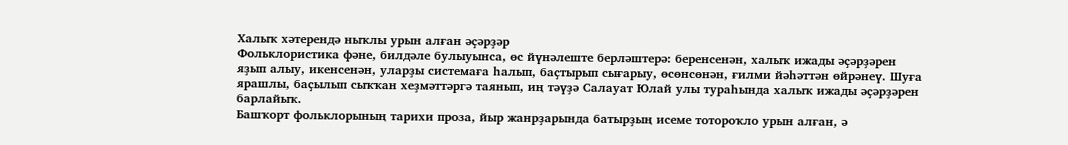Халыҡ хәтерендә ныҡлы урын алған әҫәрҙәр
Фольклористика фәне, билдәле булыуынса, өс йүнәлеште берләштерә: беренсенән, халыҡ ижады әҫәрҙәрен яҙып алыу, икенсенән, уларҙы системаға һалып, баҫтырып сығарыу, өсөнсөнән, ғилми йәһәттән өйрәнеү. Шуға ярашлы, баҫылып сыҡҡан хеҙмәттәргә таянып, иң тәүҙә Салауат Юлай улы тураһында халыҡ ижады әҫәрҙәрен барлайыҡ.
Башҡорт фольклорының тарихи проза, йыр жанрҙарында батырҙың исеме тотороҡло урын алған, ә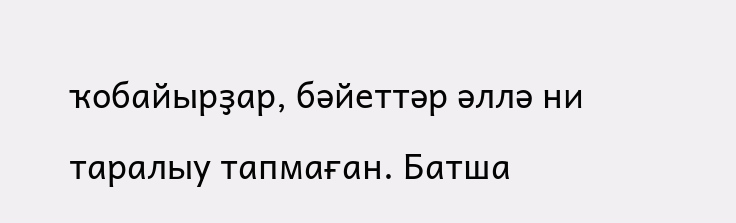ҡобайырҙар, бәйеттәр әллә ни таралыу тапмаған. Батша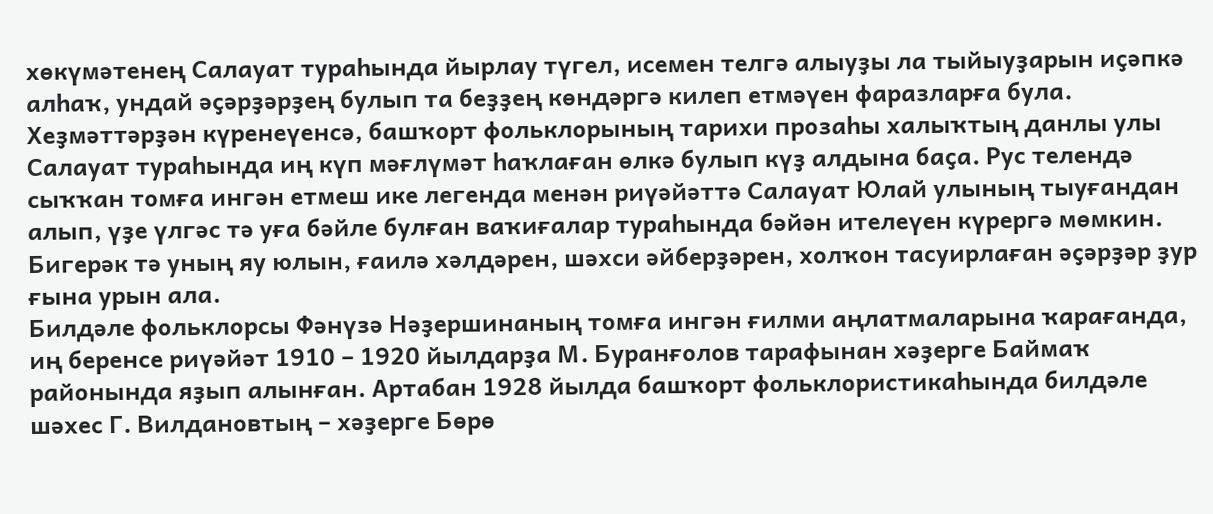хөкүмәтенең Салауат тураһында йырлау түгел, исемен телгә алыуҙы ла тыйыуҙарын иҫәпкә алһаҡ, ундай әҫәрҙәрҙең булып та беҙҙең көндәргә килеп етмәүен фаразларға була.
Хеҙмәттәрҙән күренеүенсә, башҡорт фольклорының тарихи прозаһы халыҡтың данлы улы Салауат тураһында иң күп мәғлүмәт һаҡлаған өлкә булып күҙ алдына баҫа. Рус телендә сыҡҡан томға ингән етмеш ике легенда менән риүәйәттә Салауат Юлай улының тыуғандан алып, үҙе үлгәс тә уға бәйле булған ваҡиғалар тураһында бәйән ителеүен күрергә мөмкин. Бигерәк тә уның яу юлын, ғаилә хәлдәрен, шәхси әйберҙәрен, холҡон тасуирлаған әҫәрҙәр ҙур ғына урын ала.
Билдәле фольклорсы Фәнүзә Нәҙершинаның томға ингән ғилми аңлатмаларына ҡарағанда, иң беренсе риүәйәт 1910 – 1920 йылдарҙа М. Буранғолов тарафынан хәҙерге Баймаҡ районында яҙып алынған. Артабан 1928 йылда башҡорт фольклористикаһында билдәле шәхес Г. Вилдановтың – хәҙерге Бөрө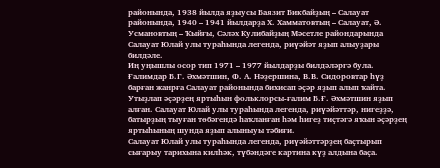районында, 1938 йылда яҙыусы Баязит Бикбайҙың – Салауат районында, 1940 – 1941 йылдарҙа Х. Хамматовтың – Салауат, Ә. Усмановтың – Ҡыйғы, Сәләх Кулибайҙың Мәсетле райондарында Салауат Юлай улы тураһында легенда, риүәйәт яҙып алыуҙары билдәле.
Иң уңышлы осор тип 1971 – 1977 йылдарҙы билдәләргә була. Ғалимдар Б.Г. Әхмәтшин, Ф. А. Нәҙершина, В.В. Сидоровтар һүҙ барған жанрға Салауат районында бихисап әҫәр яҙып алып ҡайта. Утыҙлап әҫәрҙең яртыһын фольклорсы-ғалим Б.Ғ. Әхмәтшин яҙып алған. Салауат Юлай улы тураһында легенда, риүәйәттәр, нигеҙҙә, батырҙың тыуған төбәгендә һаҡланған һәм һигеҙ тиҫтәгә яҡын әҫәрҙең яртыһының шунда яҙып алыныуы тәбиғи.
Салауат Юлай улы тураһында легенда, риүәйәттәрҙең баҫтырып сығарыу тарихына килһәк, түбәндәге картина күҙ алдына баҫа.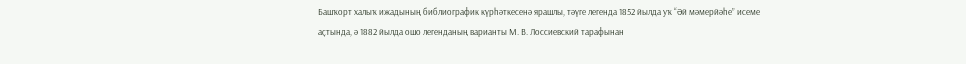Башҡорт халыҡ ижадының библиографик күрһәткесенә ярашлы, тәүге легенда 1852 йылда уҡ “Әй мәмерйәһе” исеме аҫтында, ә 1882 йылда ошо легенданың варианты М. В. Лоссиевский тарафынан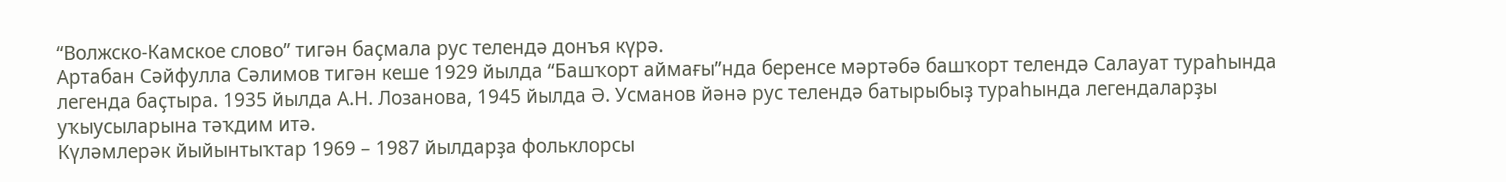“Волжско-Камское слово” тигән баҫмала рус телендә донъя күрә.
Артабан Сәйфулла Сәлимов тигән кеше 1929 йылда “Башҡорт аймағы”нда беренсе мәртәбә башҡорт телендә Салауат тураһында легенда баҫтыра. 1935 йылда А.Н. Лозанова, 1945 йылда Ә. Усманов йәнә рус телендә батырыбыҙ тураһында легендаларҙы уҡыусыларына тәҡдим итә.
Күләмлерәк йыйынтыҡтар 1969 – 1987 йылдарҙа фольклорсы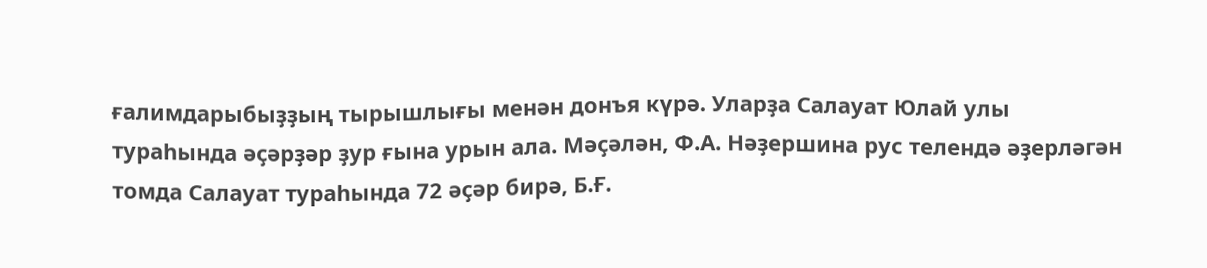ғалимдарыбыҙҙың тырышлығы менән донъя күрә. Уларҙа Салауат Юлай улы тураһында әҫәрҙәр ҙур ғына урын ала. Мәҫәлән, Ф.А. Нәҙершина рус телендә әҙерләгән томда Салауат тураһында 72 әҫәр бирә, Б.Ғ.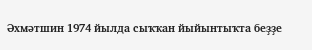Әхмәтшин 1974 йылда сыҡҡан йыйынтыҡта беҙҙе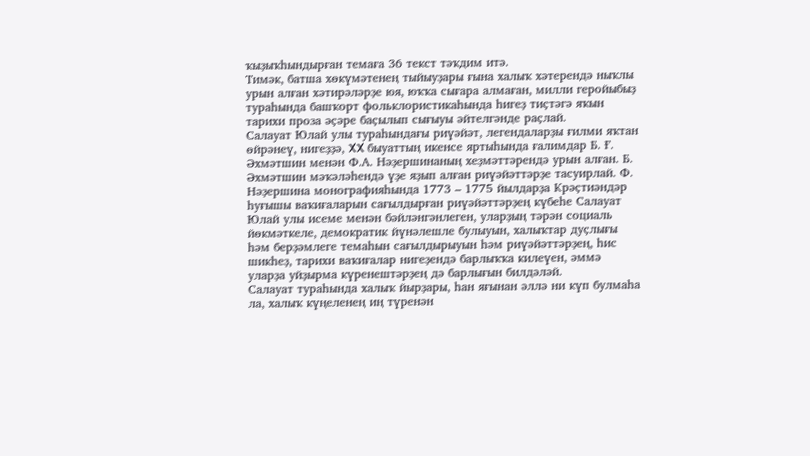ҡыҙыҡһындырған темаға 36 текст тәҡдим итә.
Тимәк, батша хөкүмәтенең тыйыуҙары ғына халыҡ хәтерендә ныҡлы урын алған хәтирәләрҙе юя, юҡҡа сығара алмаған, милли геройыбыҙ тураһында башҡорт фольклористикаһында һигеҙ тиҫтәгә яҡын тарихи проза әҫәре баҫылып сығыуы әйтелгәнде раҫлай.
Салауат Юлай улы тураһындағы риүәйәт, легендаларҙы ғилми яҡтан өйрәнеү, нигеҙҙә, XX быуаттың икенсе яртыһында ғалимдар Б. Ғ. Әхмәтшин менән Ф.А. Нәҙершинаның хеҙмәттәрендә урын алған. Б. Әхмәтшин мәҡәләһендә үҙе яҙып алған риүәйәттәрҙе тасуирлай. Ф. Нәҙершина монографияһында 1773 – 1775 йылдарҙа Крәҫтиәндәр һуғышы ваҡиғаларын сағылдырған риүәйәттәрҙең күбеһе Салауат Юлай улы исеме менән бәйләнгәнлеген, уларҙың тәрән социаль йөкмәткеле, демократик йүнәлешле булыуын, халыҡтар дуҫлығы һәм берҙәмлеге темаһын сағылдырыуын һәм риүәйәттәрҙең, һис шикһеҙ, тарихи ваҡиғалар нигеҙендә барлыҡҡа килеүен, әммә уларҙа уйҙырма күренештәрҙең дә барлығын билдәләй.
Салауат тураһында халыҡ йырҙары, һан яғынан әллә ни күп булмаһа ла, халыҡ күңеленең иң түренән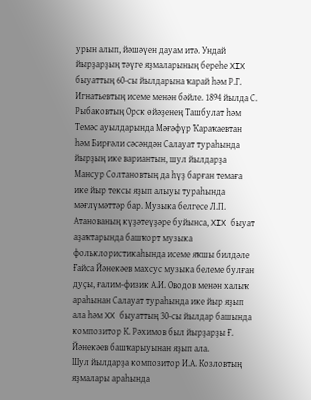урын алып, йәшәүен дауам итә. Ундай йырҙарҙың тәүге яҙмаларының береһе XIX быуаттың 60-сы йылдарына ҡарай һәм Р.Г. Игнатьевтың исеме менән бәйле. 1894 йылда С. Рыбаковтың Орск өйәҙенең Ташбулат һәм Темәс ауылдарында Мәғәфүр Ҡараҡаевтан һәм Бирғәли сәсәндән Салауат тураһында йырҙың ике вариантын, шул йылдарҙа Мансур Солтановтың да һүҙ барған темаға ике йыр тексы яҙып алыуы тураһында мәғлүмәттәр бар. Музыка белгесе Л.П. Атанованың күҙәтеүҙәре буйынса, XIX быуат аҙаҡтарында башҡорт музыка фольклористикаһында исеме яҡшы билдәле Ғайса Йәнекәев махсус музыка белеме булған дуҫы, ғалим-физик А.И. Оводов менән халыҡ араһынан Салауат тураһында ике йыр яҙып ала һәм XX быуаттың 30-сы йылдар башында композитор К. Рәхимов был йырҙарҙы Ғ. Йәнекәев башҡарыуынан яҙып ала.
Шул йылдарҙа композитор И.А. Козловтың яҙмалары араһында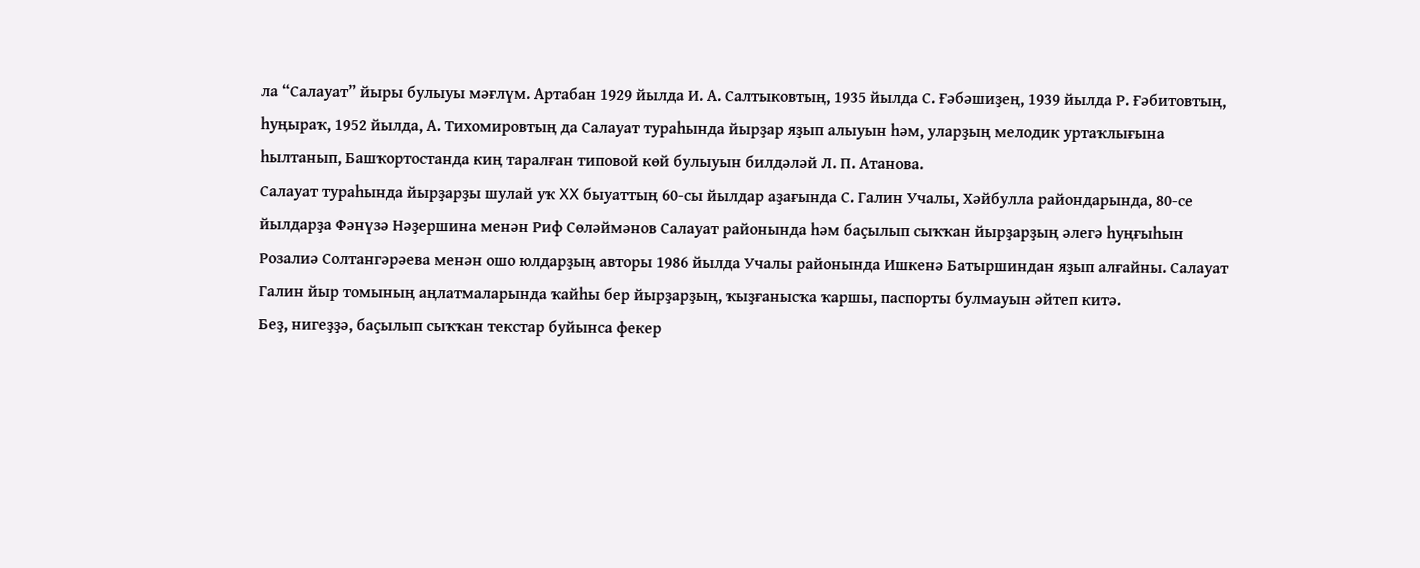ла “Салауат” йыры булыуы мәғлүм. Артабан 1929 йылда И. А. Салтыковтың, 1935 йылда С. Ғәбәшиҙең, 1939 йылда Р. Ғәбитовтың, һуңыраҡ, 1952 йылда, А. Тихомировтың да Салауат тураһында йырҙар яҙып алыуын һәм, уларҙың мелодик уртаҡлығына һылтанып, Башҡортостанда киң таралған типовой көй булыуын билдәләй Л. П. Атанова.
Салауат тураһында йырҙарҙы шулай уҡ XX быуаттың 60-сы йылдар аҙағында С. Галин Учалы, Хәйбулла райондарында, 80-се йылдарҙа Фәнүзә Нәҙершина менән Риф Сөләймәнов Салауат районында һәм баҫылып сыҡҡан йырҙарҙың әлегә һуңғыһын Розалиә Солтангәрәева менән ошо юлдарҙың авторы 1986 йылда Учалы районында Ишкенә Батыршиндан яҙып алғайны. Салауат Галин йыр томының аңлатмаларында ҡайһы бер йырҙарҙың, ҡыҙғанысҡа ҡаршы, паспорты булмауын әйтеп китә.
Беҙ, нигеҙҙә, баҫылып сыҡҡан текстар буйынса фекер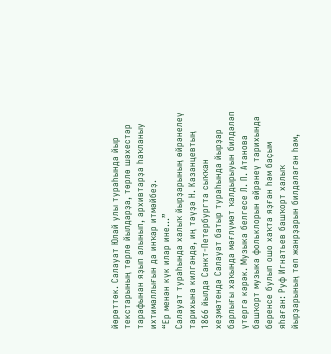йөрөттөк. Салауат Юлай улы тураһында йыр текстарының төрлө йылдарҙа, төрлө шәхестәр тарафынан яҙып алынып, архивтарҙа һаҡланыу ихтималлығын да инҡар итмәйбеҙ.
“Ер менән күк илар ине…”
Салауат тураһында халыҡ йырҙарының өйрәнелеү тарихына килгәндә, иң тәүҙә Н. Казанцевтың 1866 йылда Санкт-Петербургта сыҡҡан хеҙмәтендә Салауат батыр тураһында йырҙар барлығы хаҡында мәғлүмәт ҡалдырыуын билдәләп үтергә кәрәк. Музыка белгесе Л. П. Атанова башҡорт музыка фольклорын өйрәнеү тарихында беренсе булып ошо хаҡта яҙған һәм баҫым яһаған: Руф Игнатьев башҡорт халыҡ йырҙарының төп жанрҙарын билдәләгән һәм,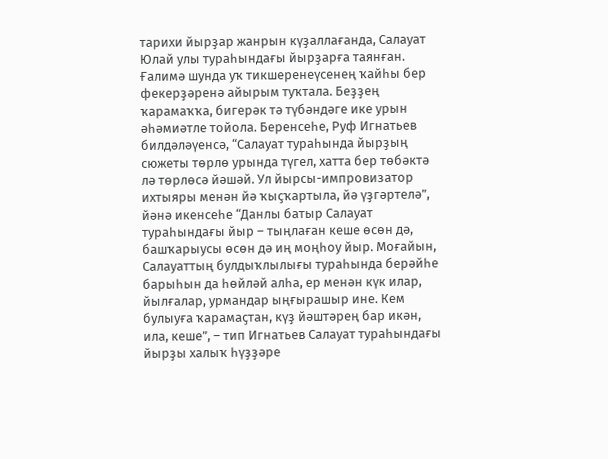тарихи йырҙар жанрын күҙаллағанда, Салауат Юлай улы тураһындағы йырҙарға таянған.
Ғалимә шунда уҡ тикшеренеүсенең ҡайһы бер фекерҙәренә айырым туҡтала. Беҙҙең ҡарамаҡҡа, бигерәк тә түбәндәге ике урын әһәмиәтле тойола. Беренсеһе, Руф Игнатьев билдәләүенсә, “Салауат тураһында йырҙың сюжеты төрлө урында түгел, хатта бер төбәктә лә төрлөсә йәшәй. Ул йырсы-импровизатор ихтыяры менән йә ҡыҫҡартыла, йә үҙгәртелә”, йәнә икенсеһе “Данлы батыр Салауат тураһындағы йыр – тыңлаған кеше өсөн дә, башҡарыусы өсөн дә иң моңһоу йыр. Моғайын, Салауаттың булдыҡлылығы тураһында берәйһе барыһын да һөйләй алһа, ер менән күк илар, йылғалар, урмандар ыңғырашыр ине. Кем булыуға ҡарамаҫтан, күҙ йәштәрең бар икән, ила, кеше”, – тип Игнатьев Салауат тураһындағы йырҙы халыҡ һүҙҙәре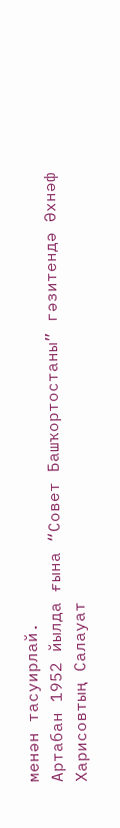менән тасуирлай.
Артабан 1952 йылда ғына “Совет Башҡортостаны” гәзитендә Әхнәф Харисовтың Салауат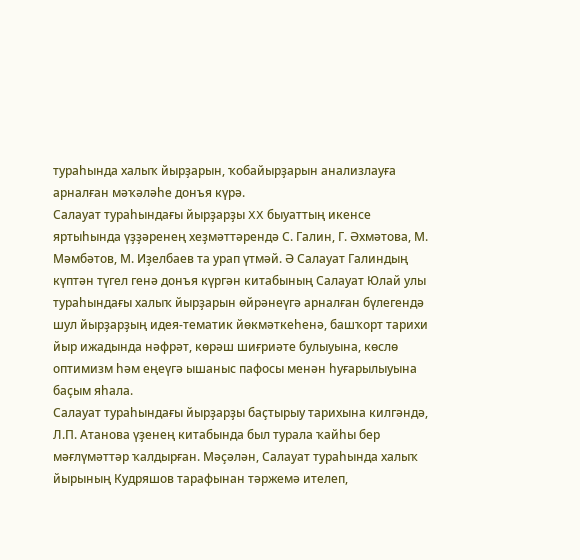тураһында халыҡ йырҙарын, ҡобайырҙарын анализлауға арналған мәҡәләһе донъя күрә.
Салауат тураһындағы йырҙарҙы XX быуаттың икенсе яртыһында үҙҙәренең хеҙмәттәрендә С. Галин, Г. Әхмәтова, М. Мәмбәтов, М. Иҙелбаев та урап үтмәй. Ә Салауат Галиндың күптән түгел генә донъя күргән китабының Салауат Юлай улы тураһындағы халыҡ йырҙарын өйрәнеүгә арналған бүлегендә шул йырҙарҙың идея-тематик йөкмәткеһенә, башҡорт тарихи йыр ижадында нәфрәт, көрәш шиғриәте булыуына, көслө оптимизм һәм еңеүгә ышаныс пафосы менән һуғарылыуына баҫым яһала.
Салауат тураһындағы йырҙарҙы баҫтырыу тарихына килгәндә, Л.П. Атанова үҙенең китабында был турала ҡайһы бер мәғлүмәттәр ҡалдырған. Мәҫәлән, Салауат тураһында халыҡ йырының Кудряшов тарафынан тәржемә ителеп,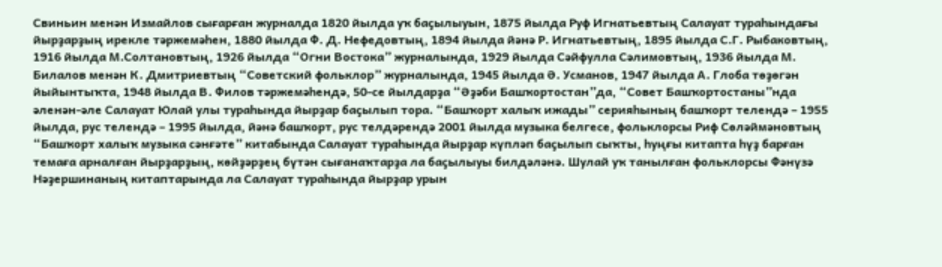Свиньин менән Измайлов сығарған журналда 1820 йылда уҡ баҫылыуын, 1875 йылда Руф Игнатьевтың Салауат тураһындағы йырҙарҙың ирекле тәржемәһен, 1880 йылда Ф. Д. Нефедовтың, 1894 йылда йәнә Р. Игнатьевтың, 1895 йылда С.Г. Рыбаковтың, 1916 йылда М.Солтановтың, 1926 йылда “Огни Востока” журналында, 1929 йылда Сәйфулла Сәлимовтың, 1936 йылда М. Билалов менән К. Дмитриевтың “Советский фольклор” журналында, 1945 йылда Ә. Усманов, 1947 йылда А. Глоба төҙөгән йыйынтыҡта, 1948 йылда В. Филов тәржемәһендә, 50-се йылдарҙа “Әҙәби Башҡортостан”да, “Совет Башҡортостаны”нда әленән-әле Салауат Юлай улы тураһында йырҙар баҫылып тора. “Башҡорт халыҡ ижады” серияһының башҡорт телендә – 1955 йылда, рус телендә – 1995 йылда, йәнә башҡорт, рус телдәрендә 2001 йылда музыка белгесе, фольклорсы Риф Сөләймәновтың “Башҡорт халыҡ музыка сәнғәте” китабында Салауат тураһында йырҙар күпләп баҫылып сыҡты, һуңғы китапта һүҙ барған темаға арналған йырҙарҙың, көйҙәрҙең бүтән сығанаҡтарҙа ла баҫылыуы билдәләнә. Шулай уҡ танылған фольклорсы Фәнүзә Нәҙершинаның китаптарында ла Салауат тураһында йырҙар урын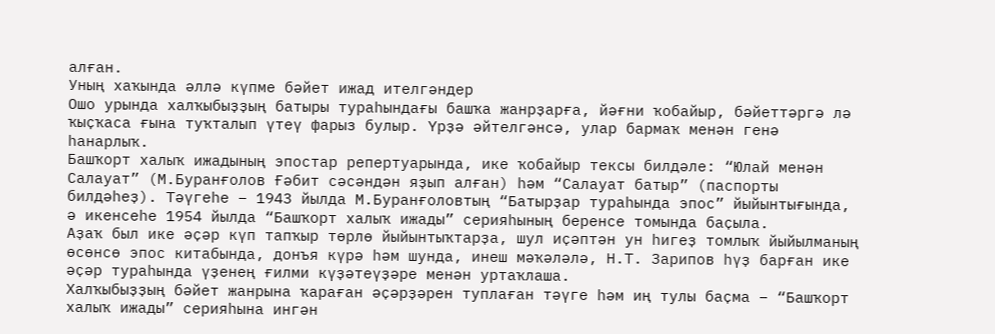алған.
Уның хаҡында әллә күпме бәйет ижад ителгәндер
Ошо урында халҡыбыҙҙың батыры тураһындағы башҡа жанрҙарға, йәғни ҡобайыр, бәйеттәргә лә ҡыҫҡаса ғына туҡталып үтеү фарыз булыр. Үрҙә әйтелгәнсә, улар бармаҡ менән генә һанарлыҡ.
Башҡорт халыҡ ижадының эпостар репертуарында, ике ҡобайыр тексы билдәле: “Юлай менән Салауат” (М.Буранғолов Ғәбит сәсәндән яҙып алған) һәм “Салауат батыр” (паспорты билдәһеҙ). Тәүгеһе – 1943 йылда М.Буранғоловтың “Батырҙар тураһында эпос” йыйынтығында, ә икенсеһе 1954 йылда “Башҡорт халыҡ ижады” серияһының беренсе томында баҫыла.
Аҙаҡ был ике әҫәр күп тапҡыр төрлө йыйынтыҡтарҙа, шул иҫәптән ун һигеҙ томлыҡ йыйылманың өсөнсө эпос китабында, донъя күрә һәм шунда, инеш мәҡәләлә, Н.Т. Зарипов һүҙ барған ике әҫәр тураһында үҙенең ғилми күҙәтеүҙәре менән уртаҡлаша.
Халҡыбыҙҙың бәйет жанрына ҡараған әҫәрҙәрен туплаған тәүге һәм иң тулы баҫма – “Башҡорт халыҡ ижады” серияһына ингән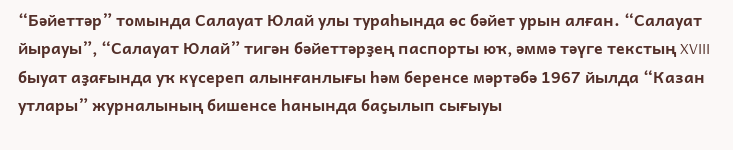“Бәйеттәр” томында Салауат Юлай улы тураһында өс бәйет урын алған. “Салауат йырауы”, “Салауат Юлай” тигән бәйеттәрҙең паспорты юҡ, әммә тәүге текстың XVIII быуат аҙағында уҡ күсереп алынғанлығы һәм беренсе мәртәбә 1967 йылда “Казан утлары” журналының бишенсе һанында баҫылып сығыуы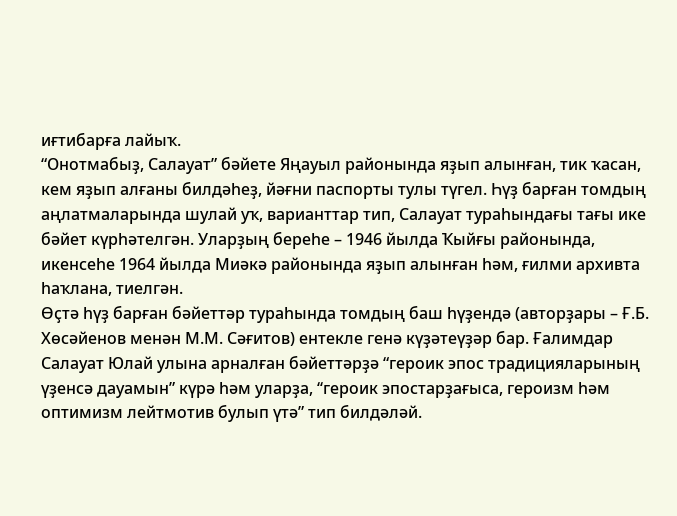иғтибарға лайыҡ.
“Онотмабыҙ, Салауат” бәйете Яңауыл районында яҙып алынған, тик ҡасан, кем яҙып алғаны билдәһеҙ, йәғни паспорты тулы түгел. Һүҙ барған томдың аңлатмаларында шулай уҡ, варианттар тип, Салауат тураһындағы тағы ике бәйет күрһәтелгән. Уларҙың береһе – 1946 йылда Ҡыйғы районында, икенсеһе 1964 йылда Миәкә районында яҙып алынған һәм, ғилми архивта һаҡлана, тиелгән.
Өҫтә һүҙ барған бәйеттәр тураһында томдың баш һүҙендә (авторҙары – Ғ.Б. Хөсәйенов менән М.М. Сәғитов) ентекле генә күҙәтеүҙәр бар. Ғалимдар Салауат Юлай улына арналған бәйеттәрҙә “героик эпос традицияларының үҙенсә дауамын” күрә һәм уларҙа, ‘‘героик эпостарҙағыса, героизм һәм оптимизм лейтмотив булып үтә” тип билдәләй.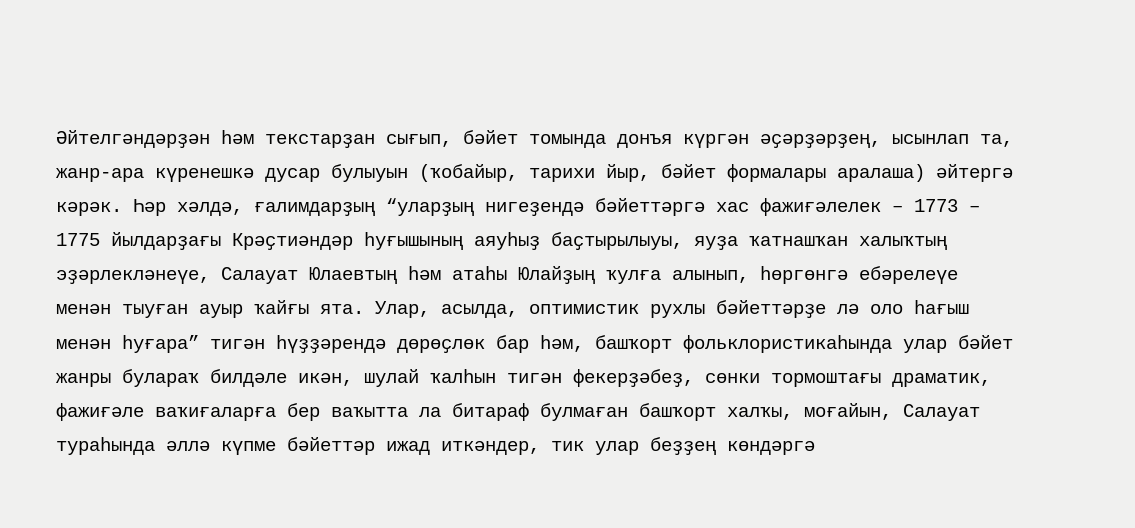Әйтелгәндәрҙән һәм текстарҙан сығып, бәйет томында донъя күргән әҫәрҙәрҙең, ысынлап та, жанр-ара күренешкә дусар булыуын (ҡобайыр, тарихи йыр, бәйет формалары аралаша) әйтергә кәрәк. Һәр хәлдә, ғалимдарҙың “уларҙың нигеҙендә бәйеттәргә хас фажиғәлелек – 1773 – 1775 йылдарҙағы Крәҫтиәндәр һуғышының аяуһыҙ баҫтырылыуы, яуҙа ҡатнашҡан халыҡтың эҙәрлекләнеүе, Салауат Юлаевтың һәм атаһы Юлайҙың ҡулға алынып, һөргөнгә ебәрелеүе менән тыуған ауыр ҡайғы ята. Улар, асылда, оптимистик рухлы бәйеттәрҙе лә оло һағыш менән һуғара” тигән һүҙҙәрендә дөрөҫлөк бар һәм, башҡорт фольклористикаһында улар бәйет жанры булараҡ билдәле икән, шулай ҡалһын тигән фекерҙәбеҙ, сөнки тормоштағы драматик, фажиғәле ваҡиғаларға бер ваҡытта ла битараф булмаған башҡорт халҡы, моғайын, Салауат тураһында әллә күпме бәйеттәр ижад иткәндер, тик улар беҙҙең көндәргә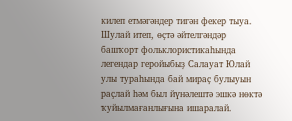килеп етмәгәндер тигән фекер тыуа.
Шулай итеп, өҫтә әйтелгәндәр башҡорт фольклористикаһында легендар геройыбыҙ Салауат Юлай улы тураһында бай мираҫ булыуын раҫлай һәм был йүнәлештә эшкә нөктә ҡуйылмағанлығына ишаралай.